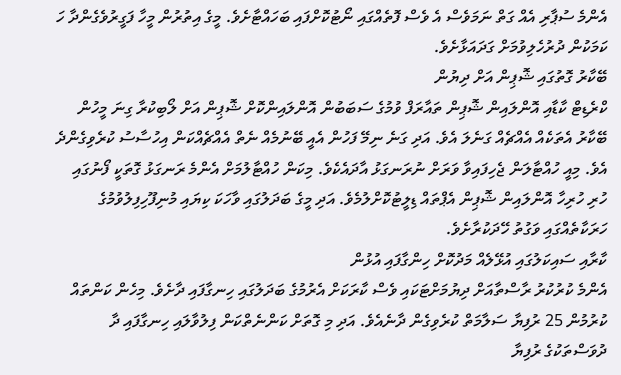އެންމެ ސުޕާރި އެއް ގަތް ނަމަވެސް އެ ވެސް ފޮތެއްގައި ނޯޓުކޮށްފައި ބަހައްޓާށެވެ. މީގެ އިތުރުން މީހާ ފަގީރުވެގެންދާ ހަ ކަމަކުން ދުރުހެލިވުމަށް ގަދައަޅާށެވެ.
ބޭކާރު ގޮތުގައި ޝޮޕިން އަށް ދިޔުން
ކްރެޑިޓް ކާޑާއި އޮންލައިން ޝޮޕިން ތައާރަފް ވުމުގެ ސަބަބުން އޮންލައިންކޮށް ޝޮޕިން އަށް ލޯބިކުރާ ގިނަ މީހުން ބޭކާރު އެތަކެއް އެއްޗެއް ގަނެލަ އެވެ. އަދި ގަނެ ނިމޭ ފަހުން އެއީ ބޭނުމެއް ނެތް އެއްޗެއްކަން އިހުސާސު ކުރެވިގެންދެ އެވެ. މިއީ ހުއްޓާލަން ޖެހިފައިވާ ވަރަށް ނުރަނގަޅު އާދައެކެވެ. މިކަން ހުއްޓާލުމަށް އެންމެ ރަނގަޅު ގޮތަކީ ފޯނުގައި ހުރި ހުރިހާ އޮންލައިން ޝޮޕިން އެޕްތައް ޑިލީޓުކޮށްލުމެވެ. އަދި މީގެ ބަދަލުގައި ވާހަކަ ކިޔައި މުނިފޫހިފިލުވުމުގެ ހަރަކާތެއްގައި ވަގުތު ހޭދަކުރާށެވެ.
ކާރާއި ސައިކަލުގައި އުޅޭލެއް މަދުކޮށް ހިންގާފައި އުޅުން
އެންމެ ކުރުކުރު ރާސްތާއަށް ދިޔުމަށްޓަކައި ވެސް ކާރަކަށް އެރުމުގެ ބަދަލުގައި ހިނގާފައި ދާށެވެ. މިހެން ކަންތައް ކުރުމުން 25 ރުފިޔާ ސަލާމަތް ކުރެވިގެން ދާނެއެވެ. އަދި މި ގޮތަށް ކަންނެތްކަން ފިލުވާލައި ހިނގާފައި ދާ ދުވަސްތަކުގެ ރުފިޔާ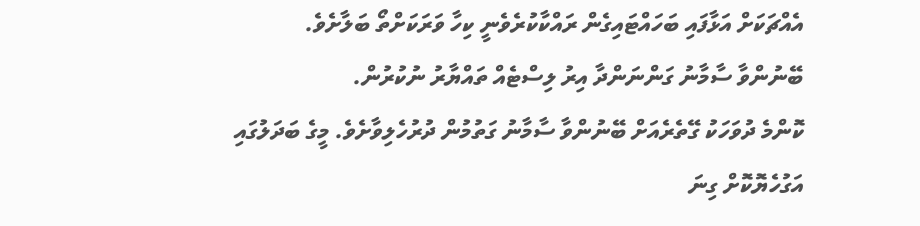އެއްޗަކަށް އަޅާފައި ބަހައްޓައިގެން ރައްކާކުރެވެނީ ކިހާ ވަރަކަށްތޯ ބަލާށެވެ.
ބޭނުންވާ ސާމާނު ގަންނަންދާ އިރު ލިސްޓެއް ތައްޔާރު ނުކުރުން.
ކޮންމެ ދުވަހަކު ގޭތެރެއަށް ބޭނުންވާ ސާމާނު ގަތުމުން ދުރުހެލިވާށެވެ. މީގެ ބަދަލުގައި އަގުހެޔޮކޮށް ގިނަ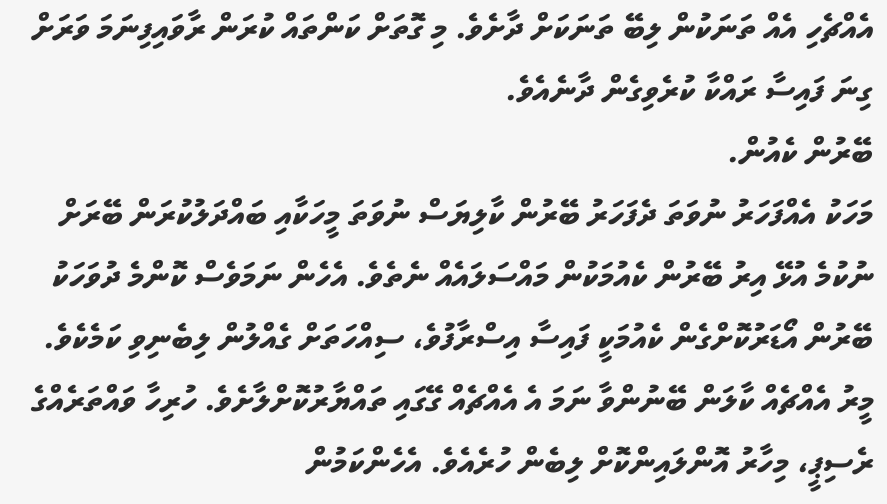އެއްޗެހި އެއް ތަނަކުން ލިބޭ ތަނަކަށް ދާށެވެ. މި ގޮތަށް ކަންތައް ކުރަން ރާވައިފިނަމަ ވަރަށް ގިނަ ފައިސާ ރައްކާ ކުރެވިގެން ދާނެއެވެ.
ބޭރުން ކެއުން.
މަހަކު އެއްފަހަރު ނުވަތަ ދެފަހަރު ބޭރުން ކާލިޔަސް ނުވަތަ މީހަކާއި ބައްދަލުކުރަން ބޭރަށް ނުކުމެ އުޅޭ އިރު ބޭރުން ކެއުމަކުން މައްސަލައެއް ނެތެވެ. އެހެން ނަމަވެސް ކޮންމެ ދުވަހަކު ބޭރުން އޯޑަރުކޮށްގެން ކެއުމަކީ ފައިސާ އިސްރާފުވެ، ސިއްހަތަށް ގެއްލުން ލިބެނިވި ކަމެކެވެ. މީރު އެއްޗެއް ކާލަން ބޭނުންވާ ނަމަ އެ އެއްޗެއް ގޭގައި ތައްޔާރުކޮށްލާށެވެ. ހުރިހާ ވައްތަރެއްގެ ރެސިޕީ، މިހާރު އޮންލައިންކޮށް ލިބެން ހުރެއެވެ. އެހެންކަމުން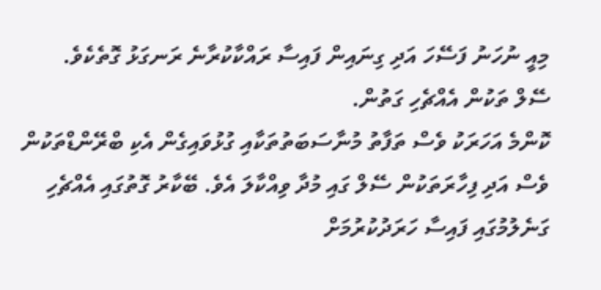މިއީ ނުހަނު ފަސޭހަ އަދި ގިނައިން ފައިސާ ރައްކާކުރާނެ ރަނގަޅު ގޮތެކެވެ.
ސޭލް ތަކުން އެއްޗެހި ގަތުން.
ކޮންމެ އަހަރަކު ވެސް ތަފާތު މުނާސަބަތުތަކާއި ގުޅުވައިގެން އެކި ބްރޭންޑްތަކުން ވެސް އަދި ފިހާރަތަކުން ސޭލް ގައި މުދާ ވިއްކާލަ އެވެ. ބޭކާރު ގޮތުގައި އެއްޗެހި ގަނެލުމުގައި ފައިސާ ހަރަދުކުރުމަށް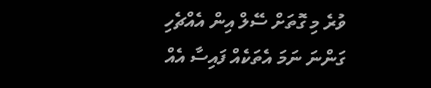ވުރެ މި ގޮތަށް ސޭލް އިން އެއްޗެހި ގަންނަ ނަމަ އެތަކެއް ފައިސާ އެއް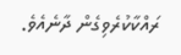ރައްކާކުރެވިގެން ދާނެއެވެ.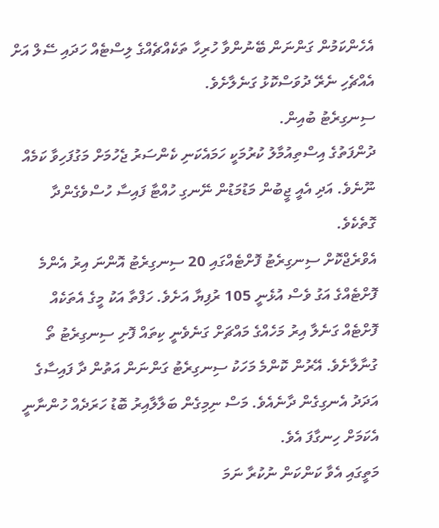އެހެންކަމުން ގަންނަން ބޭނުންވާ ހުރިހާ ތަކެއްޗެއްގެ ލިސްޓެއް ހަދައި ސޭލް އަށް އެއްޗެހި ނެރޭ ދުވަސްކޮޅު ގަނެލާށެވެ.
ސިނގިރެޓު ބުއިން.
ދުންފަތުގެ އިސްތިއުމާލު ކުރުމަކީ ހަމައެކަނި ކެންސަރު ޖެހުމަށް މަގުފަހިވާ ކަމެއް ނޫނެވެ. އަދި އެއީ ޖީބުން މަޑުމަޑުން ނޭނގި ހުއްޓާ ފައިސާ ހުސްވެގެންދާ ގޮތެކެވެ.
އެވްރެޖްކޮށް ސިނގިރެޓު ފޮށްޓެއްގައި 20 ސިނގިރެޓު އޮންނަ އިރު އެންމެ ފޮށްޓެއްގެ އަގު ވެސް އުޅެނީ 105 ރުފިޔާ އަށެވެ. ހަފްތާ އަކު މީގެ އެތަކެއް ފޮށްޓެއް ގަނެލާ އިރު މަހެއްގެ މައްޗަށް ގަނެވެނީ ކިތައް ފޮށި ސިނގިރެޓު ތޯ ގުނާލާށެވެ. އޭރުން ކޮންމެ މަހަކު ސިނގިރެޓު ގަންނަން އަތުން ދާ ފައިސާގެ އަދަދު އެނގިގެން ދާނެއެވެ. މަސް ނިމިގެން ބަލާލާއިރު ބޮޑު ހަރަދެއް ހުންނާނީ އެކަމަށް ހިނގާފަ އެވެ.
މަތީގައި އެވާ ކަންކަން ނުކުރާ ނަމަ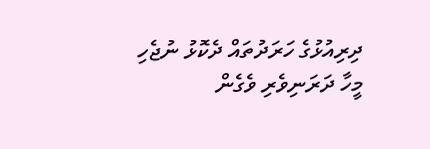ދިރިއުޅުގެ ހަރަދުތައް ދެކޮޅު ނުޖެހި މީހާ ދަރަނިވެރި ވެގެން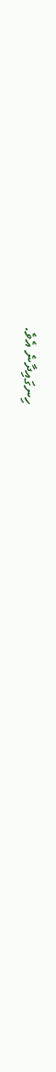ހިނގައިދާނެ އެވެ.